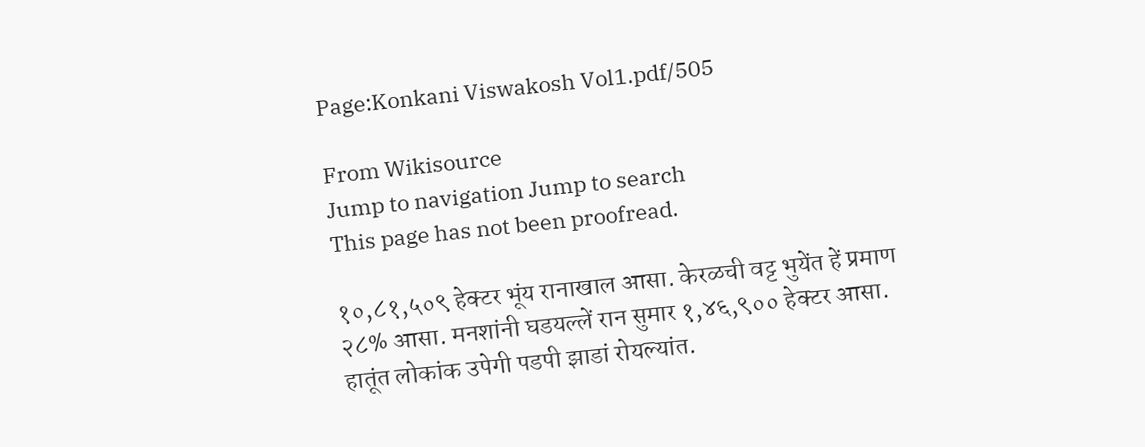Page:Konkani Viswakosh Vol1.pdf/505

From Wikisource
Jump to navigation Jump to search
This page has not been proofread.

१०,८१,५०९ हेक्टर भूंय रानाखाल आसा. केरळची वट्ट भुयेंत हें प्रमाण २८% आसा. मनशांनी घडयल्लें रान सुमार १,४६,९०० हेक्टर आसा. हातूंत लोकांक उपेगी पडपी झाडां रोयल्यांत.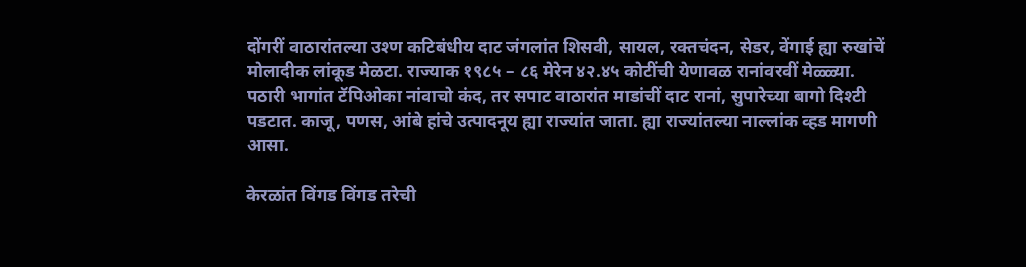दोंगरीं वाठारांतल्या उश्ण कटिबंधीय दाट जंगलांत शिसवी, सायल, रक्तचंदन, सेडर, वेंगाई ह्या रुखांचें मोलादीक लांकूड मेळटा. राज्याक १९८५ – ८६ मेरेन ४२.४५ कोटींची येणावळ रानांवरवीं मेळ्ळ्या. पठारी भागांत टॅपिओका नांवाचो कंद, तर सपाट वाठारांत माडांचीं दाट रानां, सुपारेच्या बागो दिश्टी पडटात. काजू, पणस, आंबे हांचे उत्पादनूय ह्या राज्यांत जाता. ह्या राज्यांतल्या नाल्लांक व्हड मागणी आसा.

केरळांत विंगड विंगड तरेची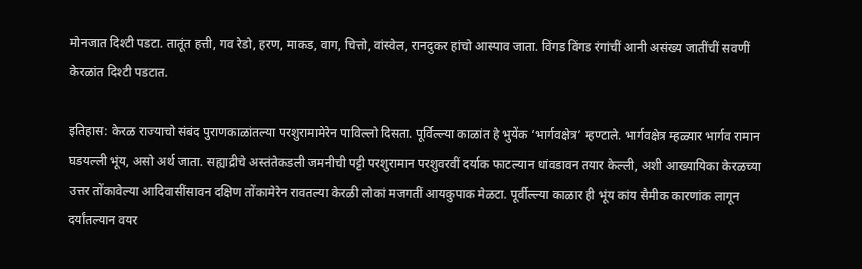मोनजात दिश्टी पडटा. तातूंत हत्ती, गव रेडो, हरण, माकड, वाग, चित्तो, वांस्वेल, रानदुकर हांचो आस्पाव जाता. विंगड विंगड रंगांचीं आनी असंख्य जातींचीं सवणीं केरळांत दिश्टी पडटात.

इतिहास: केरळ राज्याचो संबंद पुराणकाळांतल्या परशुरामामेरेन पाविल्लो दिसता. पूर्विल्ल्या काळांत हे भुयेंक ‘भार्गवक्षेत्र’ म्हण्टाले. भार्गवक्षेत्र म्हळ्यार भार्गव रामान घडयल्ली भूंय, असो अर्थ जाता. सह्याद्रीचे अस्तंतेकडली जमनीची पट्टी परशुरामान परशुवरवीं दर्याक फाटल्यान धांवडावन तयार केल्ली, अशी आख्यायिका केरळच्या उत्तर तोंकावेल्या आदिवासींसावन दक्षिण तोंकामेरेन रावतल्या केरळी लोकां मजगतीं आयकुपाक मेळटा. पूर्वील्ल्या काळार ही भूंय कांय सैमीक कारणांक लागून दर्यांतल्यान वयर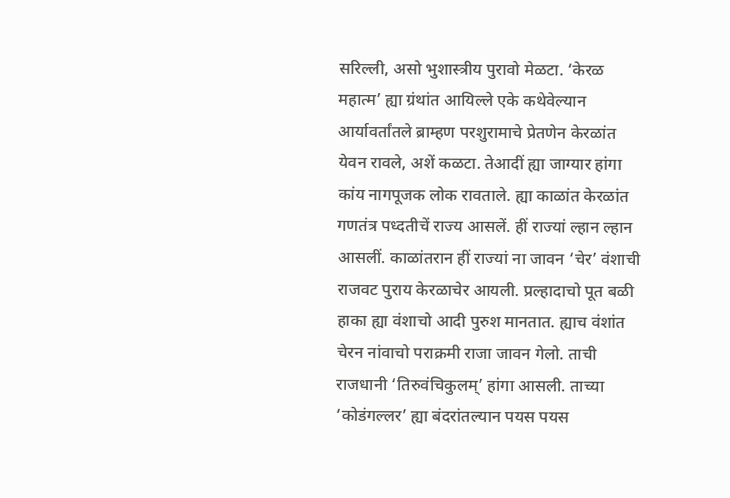सरिल्ली, असो भुशास्त्रीय पुरावो मेळटा. ‘केरळ महात्म’ ह्या ग्रंथांत आयिल्ले एके कथेवेल्यान आर्यावर्तांतले ब्राम्हण परशुरामाचे प्रेतणेन केरळांत येवन रावले, अशें कळटा. तेआदीं ह्या जाग्यार हांगा कांय नागपूजक लोक रावताले. ह्या काळांत केरळांत गणतंत्र पध्दतीचें राज्य आसलें. हीं राज्यां ल्हान ल्हान आसलीं. काळांतरान हीं राज्यां ना जावन ‘चेर’ वंशाची राजवट पुराय केरळाचेर आयली. प्रल्हादाचो पूत बळी हाका ह्या वंशाचो आदी पुरुश मानतात. ह्याच वंशांत चेरन नांवाचो पराक्रमी राजा जावन गेलो. ताची राजधानी ‘तिरुवंचिकुलम्‌’ हांगा आसली. ताच्या ‘कोडंगल्लर’ ह्या बंदरांतल्यान पयस पयस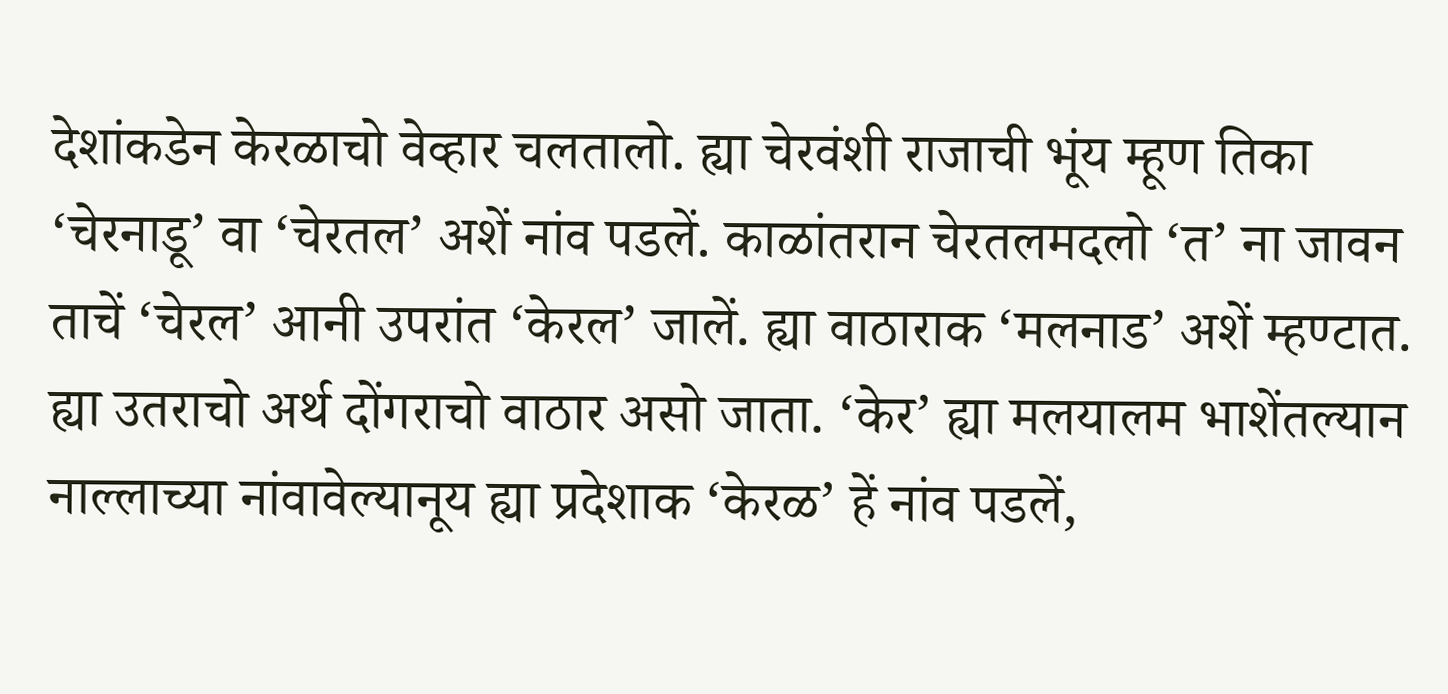देशांकडेन केरळाचो वेव्हार चलतालो. ह्या चेरवंशी राजाची भूंय म्हूण तिका ‘चेरनाडू’ वा ‘चेरतल’ अशें नांव पडलें. काळांतरान चेरतलमदलो ‘त’ ना जावन ताचें ‘चेरल’ आनी उपरांत ‘केरल’ जालें. ह्या वाठाराक ‘मलनाड’ अशें म्हण्टात. ह्या उतराचो अर्थ दोंगराचो वाठार असो जाता. ‘केर’ ह्या मलयालम भाशेंतल्यान नाल्लाच्या नांवावेल्यानूय ह्या प्रदेशाक ‘केरळ’ हें नांव पडलें,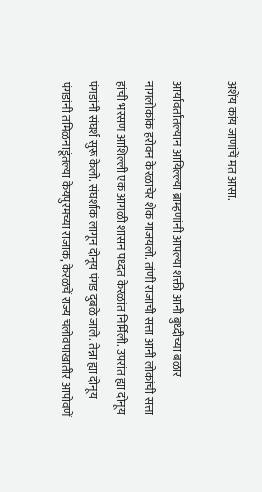अशेंय कांय जाणांचें मत आसा.

आर्यावर्तांतल्यान आयिल्ल्या ब्राम्हणांनी आपल्या शक्ती आनी बुध्दीच्या बळार नागलोकांक हरोवन केरळाचेर शेक गाजयलो. तांणी राजाची सत्ता आनी लोकांची सत्ता हांची भरसण आशिल्ली एक आगळी शासन पध्दत केरळांत निर्मिली. उपरांत ह्या दोनूय पंगडांनी संघर्श सुरू केलो. संघर्शाक लागून दोनूय पंगड दुबळे जाले. तेन्ना ह्या दोनूय पंगडांनी तमिळनाडूंतल्या केयपुरमच्या राजाक, केरळचें राज्य चलोवपाखातीर आपोवणें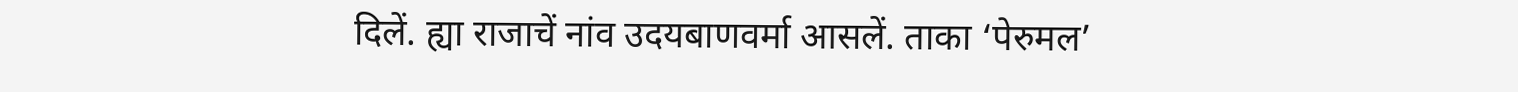दिलें. ह्या राजाचें नांव उदयबाणवर्मा आसलें. ताका ‘पेरुमल’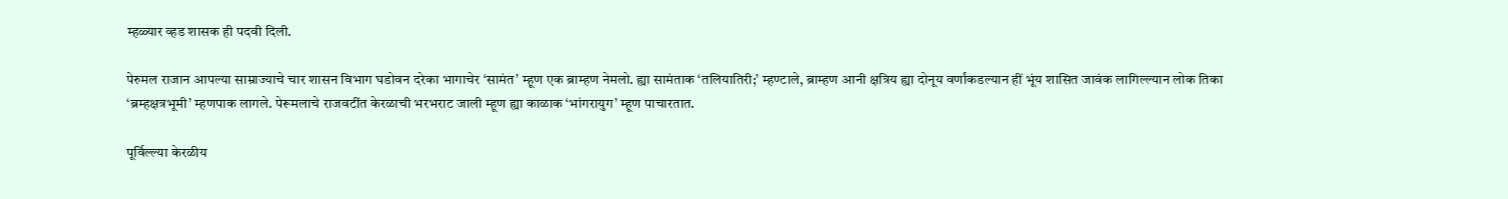म्हळ्यार व्हड शासक ही पदवी दिली.

पेरुमल राजान आपल्या साम्राज्याचे चार शासन विभाग घडोवन दरेका भागाचेर ‘सामंत’ म्हूण एक ब्राम्हण नेमलो. ह्या सामंताक ‘तलियातिरी;’ म्हण्टाले, ब्राम्हण आनी क्षत्रिय ह्या दोनूय वर्णांकडल्यान हीं भूंय शासित जावंक लागिल्ल्यान लोक तिका ‘ब्रम्हक्षत्रभूमी’ म्हणपाक लागले. पेरूमलाचे राजवटींत केरळाची भरभराट जाली म्हूण ह्या काळाक ‘भांगरायुग’ म्हूण पाचारतात.

पूर्विल्ल्या केरळीय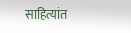साहित्यांत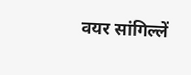वयर सांगिल्लें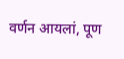वर्णन आयलां, पूण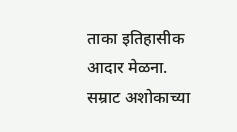ताका इतिहासीक आदार मेळना. सम्राट अशोकाच्या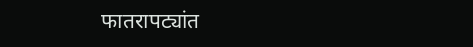फातरापट्यांत